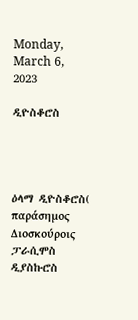Monday, March 6, 2023

ዲዮስቆሮስ




ዕላማ ዲዮስቆሮስ( παράσημος Διοσκούροις ፓራሲሞስ ዲያስኩሮስ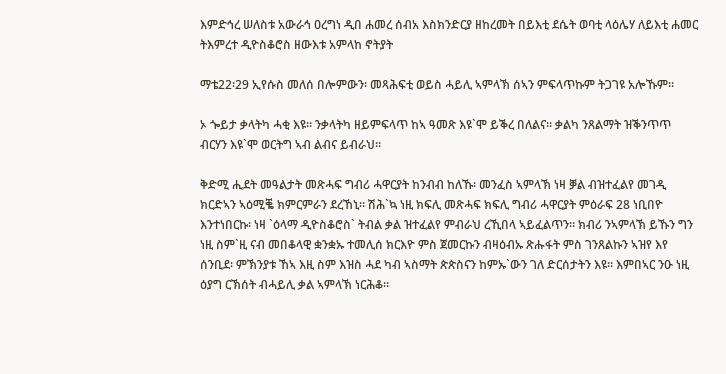እምድኅረ ሠለስቱ አውራኅ ዐረግነ ዲበ ሐመረ ሰብአ እስክንድርያ ዘከረመት በይእቲ ደሴት ወባቲ ላዕሌሃ ለይእቲ ሐመር ትእምረተ ዲዮስቆሮስ ዘውእቱ አምላከ ኖትያት

ማቴ22፡29 ኢየሱስ መለሰ በሎምውን፡ መጻሕፍቲ ወይስ ሓይሊ ኣምላኽ ሰኣን ምፍላጥኩም ትጋገዩ አሎኹም።

ኦ ጐይታ ቃላትካ ሓቂ እዩ። ንቃላትካ ዘይምፍላጥ ከኣ ዓመጽ እዩ`ሞ ይቕረ በለልና። ቃልካ ንጸልማት ዝቕንጥጥ ብርሃን እዩ`ሞ ወርትግ ኣብ ልብና ይብራህ።

ቅድሚ ሒደት መዓልታት መጽሓፍ ግብሪ ሓዋርያት ከንብብ ከለኹ፡ መንፈስ ኣምላኽ ነዛ ቓል ብዝተፈልየ መገዲ ክርድኣን ኣዕሚቘ ክምርምራን ደረኸኒ። ሽሕ`ኳ ነዚ ክፍሊ መጽሓፍ ክፍሊ ግብሪ ሓዋርያት ምዕራፍ 28 ነቢበዮ እንተነበርኩ፡ ነዛ `ዕላማ ዲዮስቆሮስ` ትብል ቃል ዝተፈልየ ምብራህ ረኺበላ ኣይፈልጥን። ክብሪ ንኣምላኽ ይኹን ግን ነዚ ስም`ዚ ናብ መበቆላዊ ቋንቋኡ ተመሊሰ ክርእዮ ምስ ጀመርኩን ብዛዕብኡ ጽሑፋት ምስ ገንጸልኩን ኣዝየ እየ ሰንቢደ፡ ምኽንያቱ ኸኣ እዚ ስም እዝስ ሓደ ካብ ኣስማት ጵጵስናን ከምኡ`ውን ገለ ድርሰታትን እዩ። እምበኣር ንዑ ነዚ ዕያግ ርኽሰት ብሓይሊ ቃል ኣምላኽ ነርሕቆ።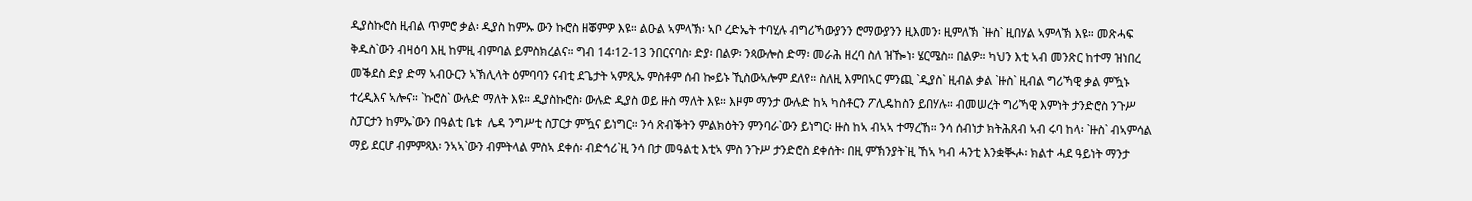ዲያስኩሮስ ዚብል ጥምሮ ቃል፡ ዲያስ ከምኡ ውን ኩሮስ ዘቖምዎ እዩ። ልዑል ኣምላኽ፡ ኣቦ ረድኤት ተባሂሉ ብግሪኻውያንን ሮማውያንን ዚእመን፡ ዚምለኽ `ዙስ` ዚበሃል ኣምላኽ እዩ። መጽሓፍ ቅዱስ`ውን ብዛዕባ እዚ ከምዚ ብምባል ይምስክረልና። ግብ 14፡12-13 ንበርናባስ፡ ድያ፡ በልዎ፡ ንጳውሎስ ድማ፡ መራሕ ዘረባ ስለ ዝዀነ፡ ሄርሜስ። በልዎ። ካህን እቲ ኣብ መንጽር ከተማ ዝነበረ መቕደስ ድያ ድማ ኣብዑርን ኣኽሊላት ዕምባባን ናብቲ ደጌታት ኣምጺኡ ምስቶም ሰብ ኰይኑ ኺስውኣሎም ደለየ። ስለዚ እምበኣር ምንጪ `ዲያስ` ዚብል ቃል `ዙስ` ዚብል ግሪኻዊ ቃል ምዃኑ ተረዲእና ኣሎና። `ኩሮስ` ውሉድ ማለት እዩ። ዲያስኩሮስ፡ ውሉድ ዲያስ ወይ ዙስ ማለት እዩ። እዞም ማንታ ውሉድ ከኣ ካስቶርን ፖሊዴከስን ይበሃሉ። ብመሠረት ግሪኻዊ እምነት ታንድሮስ ንጉሥ ስፓርታን ከምኡ`ውን በዓልቲ ቤቱ  ሌዳ ንግሥቲ ስፓርታ ምዃና ይነግር። ንሳ ጽብቕትን ምልክዕትን ምንባራ`ውን ይነግር፡ ዙስ ከኣ ብኣኣ ተማረኸ። ንሳ ሰብነታ ክትሕጸብ ኣብ ሩባ ከላ፡ `ዙስ` ብኣምሳል ማይ ደርሆ ብምምጻእ፡ ንኣኣ`ውን ብምትላል ምስኣ ደቀሰ፡ ብድኅሪ`ዚ ንሳ በታ መዓልቲ እቲኣ ምስ ንጉሥ ታንድሮስ ደቀሰት፡ በዚ ምኽንያት`ዚ ኸኣ ካብ ሓንቲ እንቋቚሖ፡ ክልተ ሓደ ዓይነት ማንታ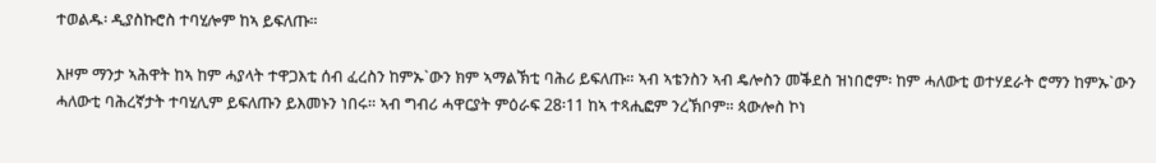ተወልዱ፡ ዲያስኩሮስ ተባሂሎም ከኣ ይፍለጡ።

እዞም ማንታ ኣሕዋት ከኣ ከም ሓያላት ተዋጋእቲ ሰብ ፈረስን ከምኡ`ውን ክም ኣማልኽቲ ባሕሪ ይፍለጡ። ኣብ ኣቴንስን ኣብ ዴሎስን መቕደስ ዝነበሮም፡ ከም ሓለውቲ ወተሃደራት ሮማን ከምኡ`ውን ሓለውቲ ባሕረኛታት ተባሂሊም ይፍለጡን ይእመኑን ነበሩ። ኣብ ግብሪ ሓዋርያት ምዕራፍ 28፡11 ከኣ ተጻሒፎም ንረኽቦም። ጳውሎስ ኮነ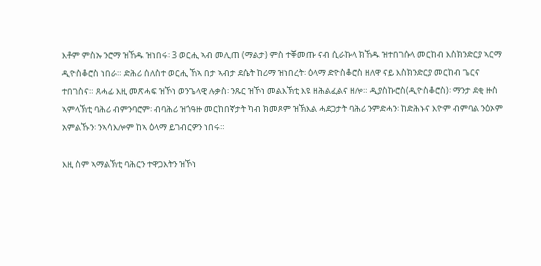እቶም ምስኡ ንሮማ ዝኸዱ ዝነበሩ፡ 3 ወርሒ ኣብ መሊጠ (ማልታ) ምስ ተቐመጡ ናብ ሲራኩላ ክኸዱ ዝተበገሱላ መርከብ እስክንድርያ ኣርማ ዲዮስቆሮስ ነበራ። ድሕሪ ሰለስተ ወርሒ ኸኣ በታ ኣብታ ደሴት ከሪማ ዝነበረት፡ ዕላማ ድዮስቆሮስ ዘለዋ ናይ እስክንድርያ መርከብ ጌርና ተበገስና። ጸሓፊ እዚ መጽሓፍ ዝኾነ ወንጌላዊ ሉቃስ፡ ንጹር ዝኾነ መልእኽቲ እዩ ዘሕልፈልና ዘሎ። ዲያስኩሮስ(ዲዮስቆሮስ)፡ ማንታ ደቂ ዙስ ኣምላኽቲ ባሕሪ ብምንባሮም፡ ብባሕሪ ዝጎዓዙ መርከበኛታት ካብ ክመጾም ዝኽእል ሓደጋታት ባሕሪ ንምድሓን፡ ከድሕኑና እዮም ብምባል ንዕኦም አምልኹን፡ ንኣሳእሎም ከኣ ዕላማ ይገብርዎን ነበሩ።

እዚ ስም ኣማልኽቲ ባሕርን ተዋጋእትን ዝኾነ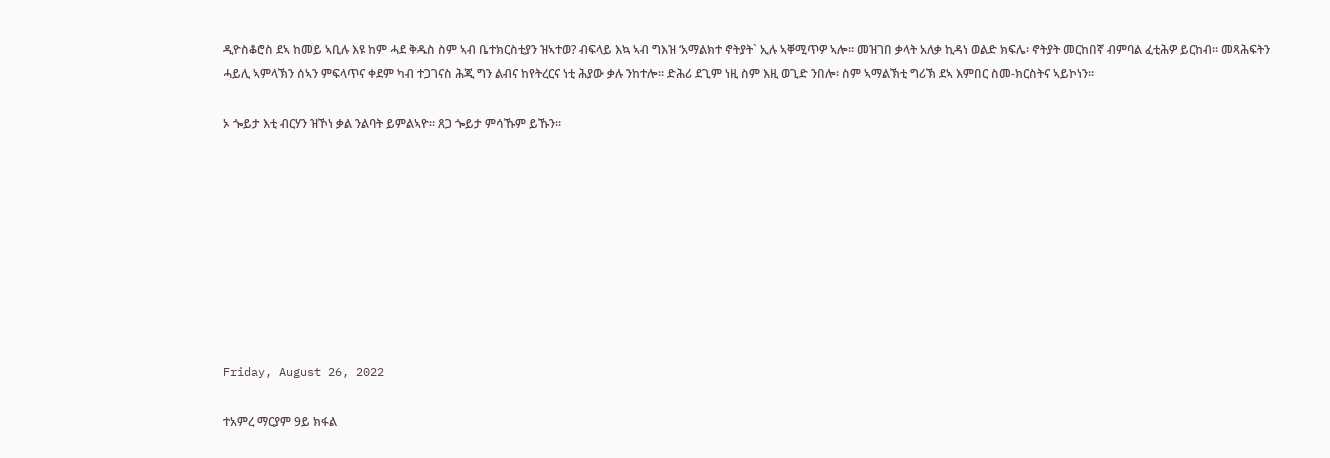ዲዮስቆሮስ ደኣ ከመይ ኣቢሉ እዩ ከም ሓደ ቅዱስ ስም ኣብ ቤተክርስቲያን ዝኣተወ? ብፍላይ እኳ ኣብ ግእዝ ‘አማልክተ ኖትያት` ኢሉ ኣቐሚጥዎ ኣሎ። መዝገበ ቃላት አለቃ ኪዳነ ወልድ ክፍሌ፡ ኖትያት መርከበኛ ብምባል ፈቲሕዎ ይርከብ። መጻሕፍትን ሓይሊ ኣምላኽን ሰኣን ምፍላጥና ቀደም ካብ ተጋገናስ ሕጂ ግን ልብና ከየትረርና ነቲ ሕያው ቃሉ ንከተሎ። ድሕሪ ደጊም ነዚ ስም እዚ ወጊድ ንበሎ፡ ስም ኣማልኽቲ ግሪኽ ደኣ እምበር ስመ-ክርስትና ኣይኮነን።

ኦ ጐይታ እቲ ብርሃን ዝኾነ ቃል ንልባት ይምልኣዮ። ጸጋ ጐይታ ምሳኹም ይኹን።









Friday, August 26, 2022

ተአምረ ማርያም 9ይ ክፋል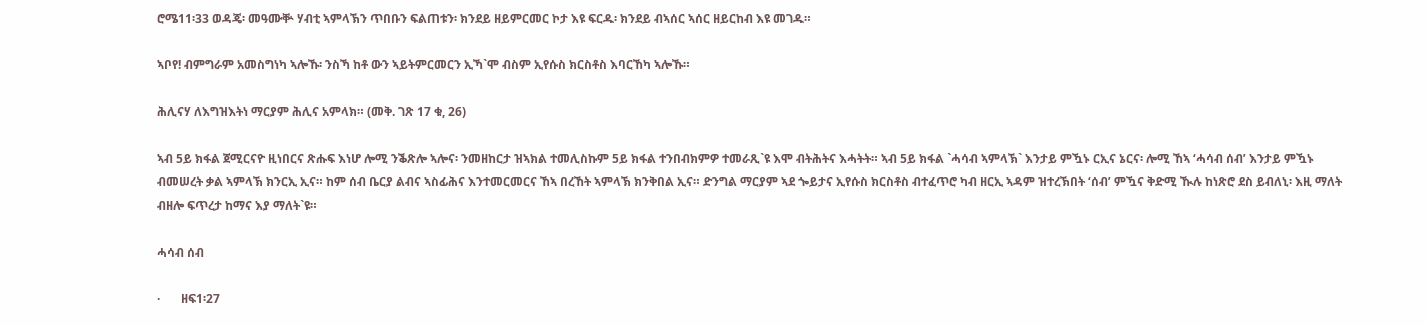ሮሜ11፡33 ወዳጄ፡ መዓሙቝ ሃብቲ ኣምላኽን ጥበቡን ፍልጠቱን፡ ክንደይ ዘይምርመር ኮታ እዩ ፍርዱ፡ ክንደይ ብኣሰር ኣሰር ዘይርከብ እዩ መገዱ።

ኣቦየ! ብምግራም አመስግነካ ኣሎኹ፡ ንስኻ ከቶ ውን ኣይትምርመርን ኢኻ`ሞ ብስም ኢየሱስ ክርስቶስ እባርኸካ ኣሎኹ።

ሕሊናሃ ለእግዝእትነ ማርያም ሕሊና አምላክ። (መቅ. ገጽ 17 ቁ, 26)

ኣብ 5ይ ክፋል ጀሚርናዮ ዚነበርና ጽሑፍ እነሆ ሎሚ ንቕጽሎ ኣሎና፡ ንመዘከርታ ዝኣክል ተመሊስኩም 5ይ ክፋል ተንበብክምዎ ተመራጺ`ዩ እሞ ብትሕትና እሓትት። ኣብ 5ይ ክፋል `ሓሳብ ኣምላኽ` እንታይ ምዃኑ ርኢና ኔርና፡ ሎሚ ኸኣ ‘ሓሳብ ሰብ’ እንታይ ምዃኑ ብመሠረት ቃል ኣምላኽ ክንርኢ ኢና። ከም ሰብ ቤርያ ልብና ኣስፊሕና እንተመርመርና ኸኣ በረኸት ኣምላኽ ክንቅበል ኢና። ድንግል ማርያም ኣደ ጐይታና ኢየሱስ ክርስቶስ ብተፈጥሮ ካብ ዘርኢ ኣዳም ዝተረኽበት ‘ሰብ’ ምዃና ቅድሚ ዂሉ ከነጽሮ ደስ ይብለኒ፡ እዚ ማለት ብዘሎ ፍጥረታ ከማና እያ ማለት`ዩ።

ሓሳብ ሰብ

·       ዘፍ1፡27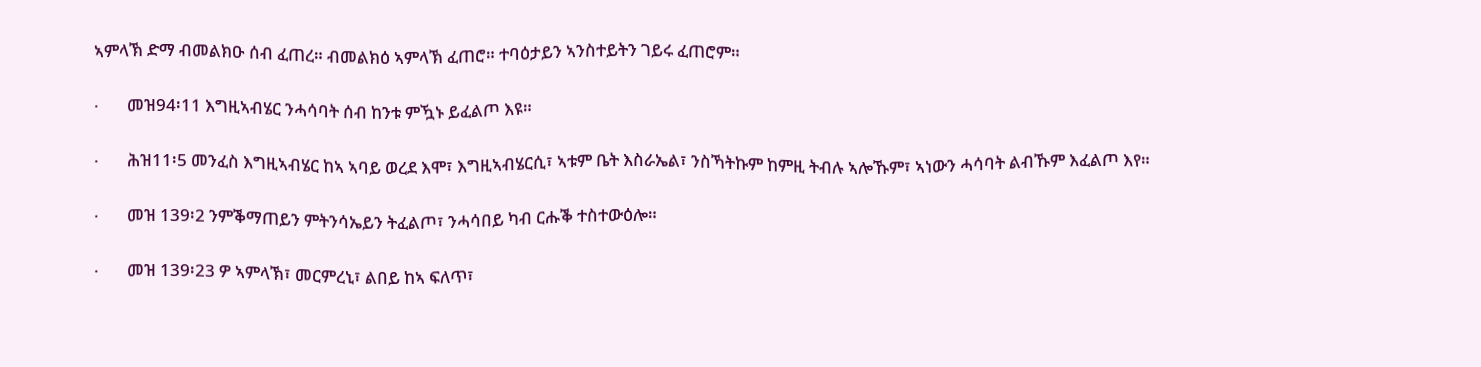ኣምላኽ ድማ ብመልክዑ ሰብ ፈጠረ። ብመልክዕ ኣምላኽ ፈጠሮ። ተባዕታይን ኣንስተይትን ገይሩ ፈጠሮም።

·       መዝ94፡11 እግዚኣብሄር ንሓሳባት ሰብ ከንቱ ምዃኑ ይፈልጦ እዩ።

·       ሕዝ11፡5 መንፈስ እግዚኣብሄር ከኣ ኣባይ ወረደ እሞ፣ እግዚኣብሄርሲ፣ ኣቱም ቤት እስራኤል፣ ንስኻትኩም ከምዚ ትብሉ ኣሎኹም፣ ኣነውን ሓሳባት ልብኹም እፈልጦ እየ።

·       መዝ 139፡2 ንምቕማጠይን ምትንሳኤይን ትፈልጦ፣ ንሓሳበይ ካብ ርሑቕ ተስተውዕሎ።

·       መዝ 139፡23 ዎ ኣምላኽ፣ መርምረኒ፣ ልበይ ከኣ ፍለጥ፣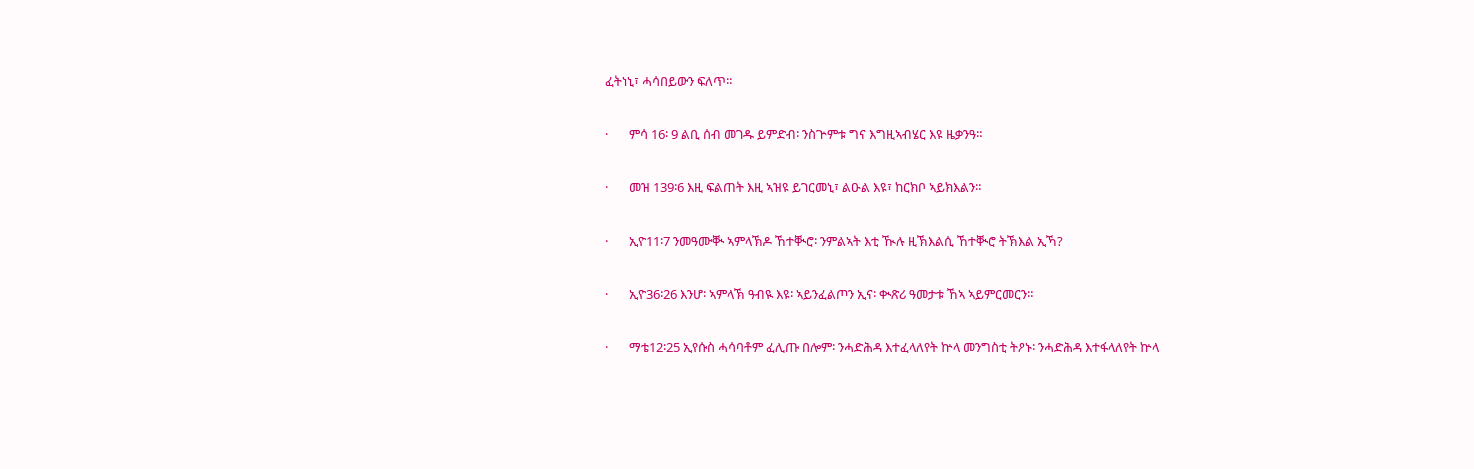ፈትነኒ፣ ሓሳበይውን ፍለጥ።

·       ምሳ 16፡ 9 ልቢ ሰብ መገዱ ይምድብ፡ ንስጕምቱ ግና እግዚኣብሄር እዩ ዜቃንዓ።

·       መዝ 139፡6 እዚ ፍልጠት እዚ ኣዝዩ ይገርመኒ፣ ልዑል እዩ፣ ከርክቦ ኣይክእልን።

·       ኢዮ11፡7 ንመዓሙቚ ኣምላኽዶ ኸተቚሮ፡ ንምልኣት እቲ ዂሉ ዚኽእልሲ ኸተቚሮ ትኽእል ኢኻ?

·       ኢዮ36፡26 እንሆ፡ ኣምላኽ ዓብዪ እዩ፡ ኣይንፈልጦን ኢና፡ ቊጽሪ ዓመታቱ ኸኣ ኣይምርመርን።

·       ማቴ12፡25 ኢየሱስ ሓሳባቶም ፈሊጡ በሎም፡ ንሓድሕዳ እተፈላለየት ኵላ መንግስቲ ትዖኑ፡ ንሓድሕዳ እተፋላለየት ኵላ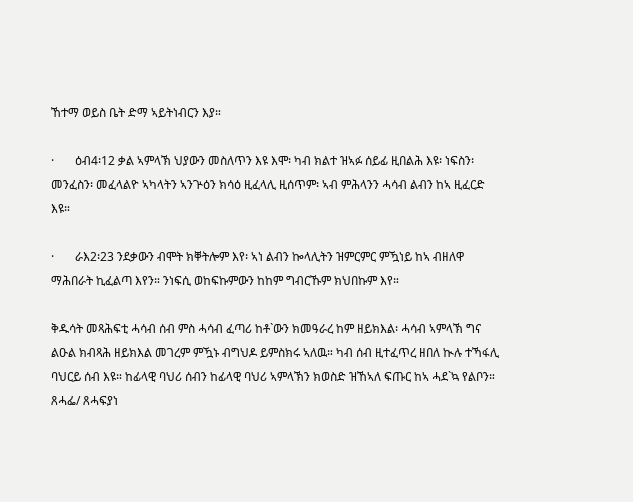ኸተማ ወይስ ቤት ድማ ኣይትነብርን እያ።

·       ዕብ4፡12 ቃል ኣምላኽ ህያውን መስለጥን እዩ እሞ፡ ካብ ክልተ ዝኣፉ ሰይፊ ዚበልሕ እዩ፡ ነፍስን፡ መንፈስን፡ መፈላልዮ ኣካላትን ኣንጕዕን ክሳዕ ዚፈላሊ ዚሰጥም፡ ኣብ ምሕላንን ሓሳብ ልብን ከኣ ዚፈርድ እዩ።

·       ራእ2፡23 ንደቃውን ብሞት ክቐትሎም እየ፡ ኣነ ልብን ኰላሊትን ዝምርምር ምዃነይ ከኣ ብዘለዋ ማሕበራት ኪፈልጣ እየን። ንነፍሲ ወከፍኩምውን ከከም ግብርኹም ክህበኩም እየ።

ቅዱሳት መጻሕፍቲ ሓሳብ ሰብ ምስ ሓሳብ ፈጣሪ ከቶ`ውን ክመዓራረ ከም ዘይክእል፡ ሓሳብ ኣምላኽ ግና ልዑል ክብጻሕ ዘይክእል መገረም ምዃኑ ብግህዶ ይምስክሩ ኣለዉ። ካብ ሰብ ዚተፈጥረ ዘበለ ኲሉ ተኻፋሊ ባህርይ ሰብ እዩ። ከፊላዊ ባህሪ ሰብን ከፊላዊ ባህሪ ኣምላኽን ክወስድ ዝኸኣለ ፍጡር ከኣ ሓደ`ኳ የልቦን። ጸሓፌ/ ጸሓፍያነ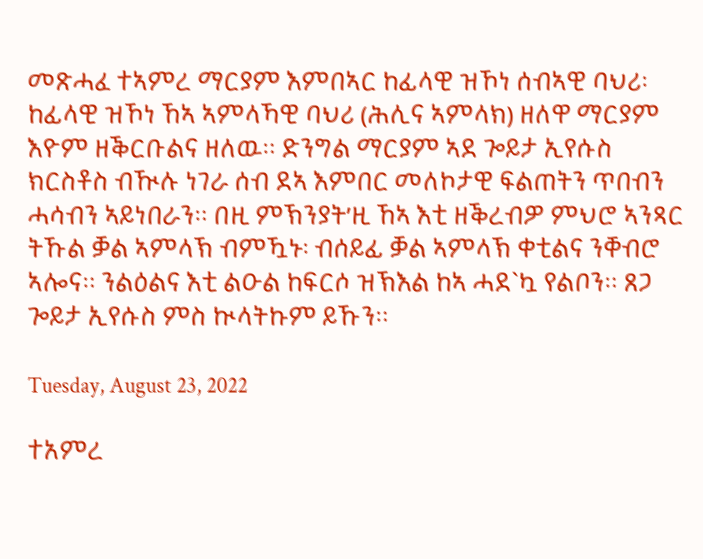መጽሓፈ ተኣምረ ማርያም እምበኣር ከፊላዊ ዝኾነ ሰብኣዊ ባህሪ፡ ከፊላዊ ዝኾነ ኸኣ ኣምላኻዊ ባህሪ (ሕሊና ኣምላክ) ዘለዋ ማርያም እዮም ዘቕርቡልና ዘለዉ። ድንግል ማርያም ኣደ ጐይታ ኢየሱስ ክርስቶስ ብዂሉ ነገራ ሰብ ደኣ እምበር መለኮታዊ ፍልጠትን ጥበብን ሓሳብን ኣይነበራን። በዚ ምኽንያት’ዚ ኸኣ እቲ ዘቕረብዎ ምህሮ ኣንጻር ትኹል ቓል ኣምላኽ ብምዃኑ፡ ብሰይፊ ቓል ኣምላኽ ቀቲልና ንቐብሮ ኣሎና። ንልዕልና እቲ ልዑል ከፍርሶ ዝኽእል ከኣ ሓደ`ኳ የልቦን። ጸጋ ጐይታ ኢየሱስ ምስ ኲላትኩም ይኹን።

Tuesday, August 23, 2022

ተአምረ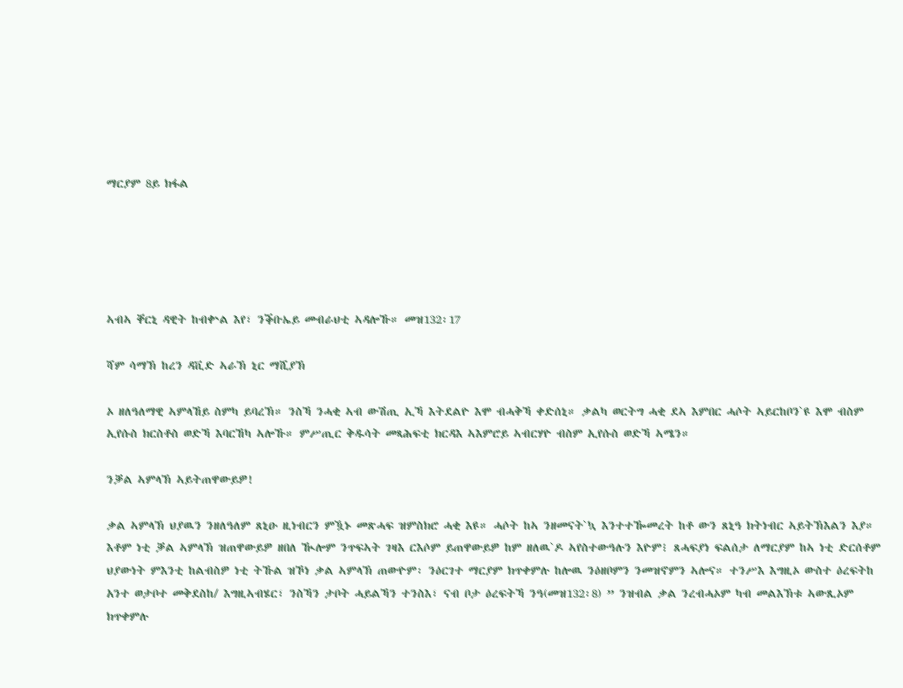ማርያም 8ይ ክፋል





ኣብኣ ቐርኒ ዳዊት ከብቍል እየ፣ ንቕቡኤይ መብራህቲ ኣዳሎኹ። መዝ132፡17

ሻም ሳማኽ ከረን ዳቪድ ኣራኽ ኒር ማሺያኽ

ኦ ዘለዓለማዊ ኣምላኸይ ስምካ ይባረኽ። ንስኻ ንሓቂ ኣብ ውሽጢ ኢኻ እትደልዮ እሞ ብሓቅኻ ቀድሰኒ። ቃልካ ወርትግ ሓቂ ደኣ እምበር ሓሶት ኣይርከቦን`ዩ እሞ ብስም ኢየሱስ ክርስቶስ ወድኻ እባርኸካ ኣሎኹ። ምሥጢር ቅዱሳት መጻሕፍቲ ክርዳእ ኣእምሮይ ኣብርሃዮ ብስም ኢየሱስ ወድኻ ኣሜን።

ንቓል ኣምላኽ ኣይትጠዋውይዎ!

ቃል ኣምላኽ ህያዉን ንዘለዓለም ጸኒዑ ዚነብርን ምዃኑ መጽሓፍ ዝምስክሮ ሓቂ እዩ። ሓሶት ከኣ ንዘመናት`ኳ እንተተዀመረት ከቶ ውን ጸኒዓ ክትነብር ኣይትኽእልን እያ። እቶም ነቲ ቓል ኣምላኽ ዝጠዋውይዎ ዘበለ ዂሎም ንጥፍኣት ገዛእ ርእሶም ይጠዋውይዎ ከም ዘለዉ`ዶ ኣየስተውዓሉን እዮም፧ ጸሓፍያነ ፍልሰታ ለማርያም ከኣ ነቲ ድርሰቶም ህያውነት ምእንቲ ከልብስዎ ነቲ ትኹል ዝኾነ ቃል ኣምላኽ ጠውዮም፡ ንዕርገተ ማርያም ክጥቀምሉ ከሎዉ ንዕዘቦምን ንመዝኖምን ኣሎና። ተንሥእ እግዚኦ ውስተ ዕረፍትከ አንተ ወታቦተ መቅደስከ/ እግዚኣብሄር፣ ንስኻን ታቦት ሓይልኻን ተንስእ፣ ናብ ቦታ ዕረፍትኻ ንዓ(መዝ132፡8) ” ንዝብል ቃል ንረብሓኦም ካብ መልእኽቱ ኣውጺኦም ክጥቀምሉ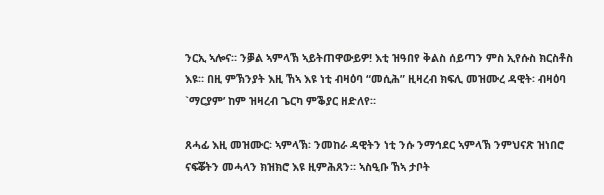ንርኢ ኣሎና። ንቓል ኣምላኽ ኣይትጠዋውይዎ! እቲ ዝዓበየ ቅልስ ሰይጣን ምስ ኢየሱስ ክርስቶስ እዩ። በዚ ምኽንያት እዚ ኸኣ እዩ ነቲ ብዛዕባ “መሲሕ” ዚዛረብ ክፍሊ መዝሙረ ዳዊት፡ ብዛዕባ `ማርያም’ ከም ዝዛረብ ጌርካ ምቕያር ዘድለየ።

ጸሓፊ እዚ መዝሙር፡ ኣምላኽ፡ ንመከራ ዳዊትን ነቲ ንሱ ንማኅደር ኣምላኽ ንምህናጽ ዝነበሮ ናፍቖትን መሓላን ክዝክሮ እዩ ዚምሕጸን። ኣስዒቡ ኸኣ ታቦት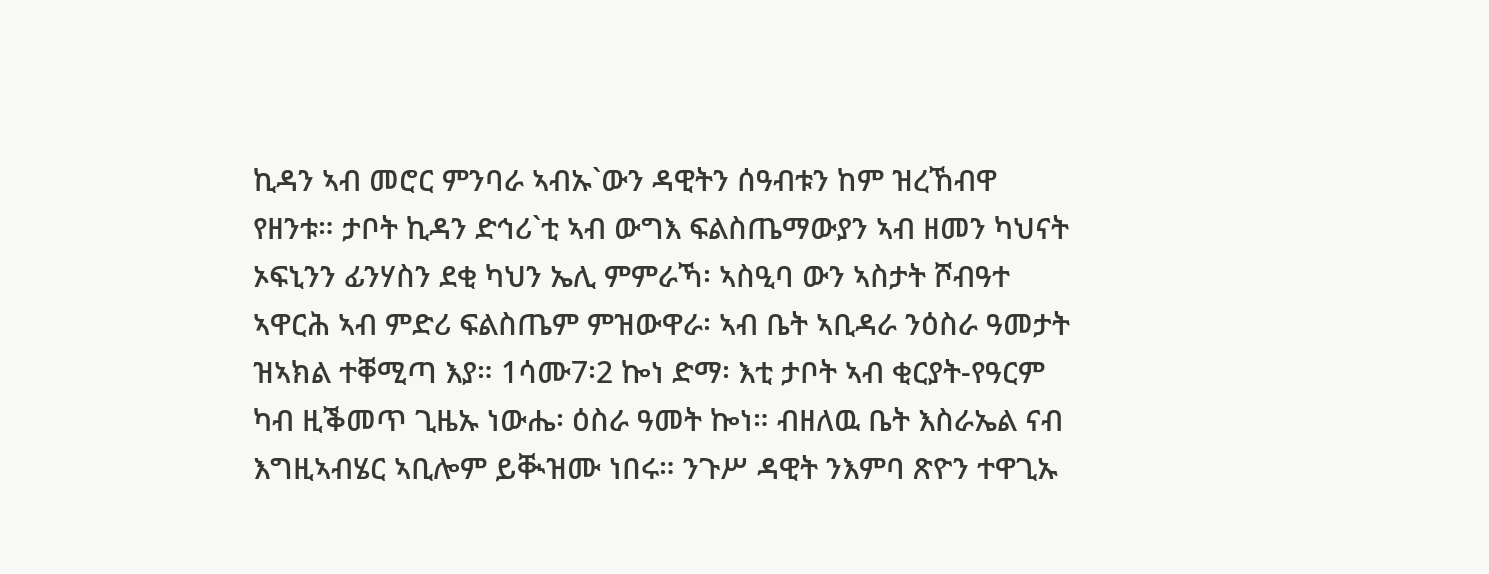ኪዳን ኣብ መሮር ምንባራ ኣብኡ`ውን ዳዊትን ሰዓብቱን ከም ዝረኸብዋ የዘንቱ። ታቦት ኪዳን ድኅሪ`ቲ ኣብ ውግእ ፍልስጤማውያን ኣብ ዘመን ካህናት ኦፍኒንን ፊንሃስን ደቂ ካህን ኤሊ ምምራኻ፡ ኣስዒባ ውን ኣስታት ሾብዓተ ኣዋርሕ ኣብ ምድሪ ፍልስጤም ምዝውዋራ፡ ኣብ ቤት ኣቢዳራ ንዕስራ ዓመታት ዝኣክል ተቐሚጣ እያ። 1ሳሙ7፡2 ኰነ ድማ፡ እቲ ታቦት ኣብ ቂርያት-የዓርም ካብ ዚቕመጥ ጊዜኡ ነውሔ፡ ዕስራ ዓመት ኰነ። ብዘለዉ ቤት እስራኤል ናብ እግዚኣብሄር ኣቢሎም ይቚዝሙ ነበሩ። ንጉሥ ዳዊት ንእምባ ጽዮን ተዋጊኡ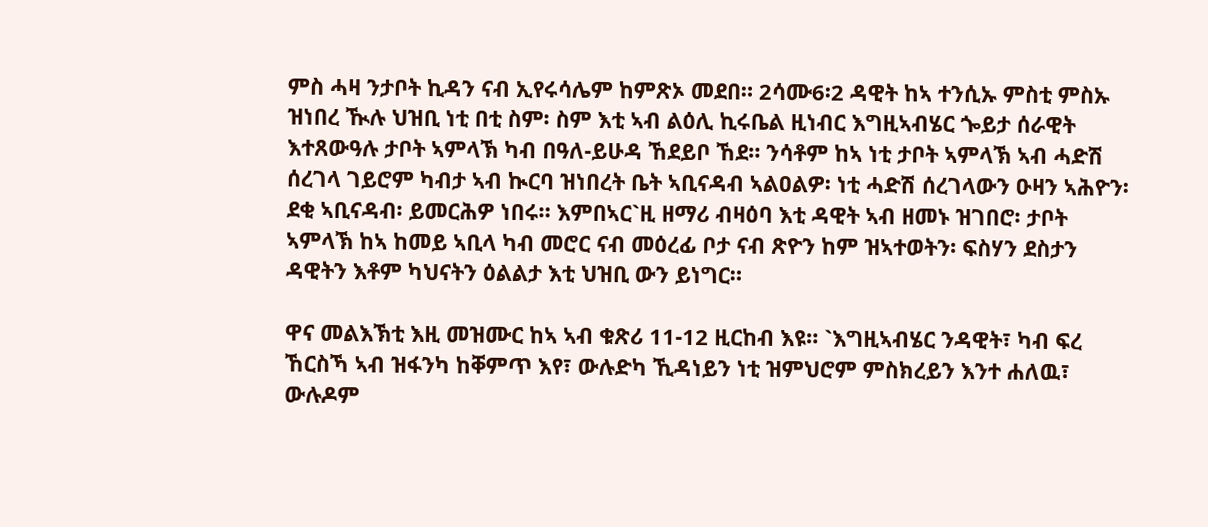ምስ ሓዛ ንታቦት ኪዳን ናብ ኢየሩሳሌም ከምጽኦ መደበ። 2ሳሙ6፡2 ዳዊት ከኣ ተንሲኡ ምስቲ ምስኡ ዝነበረ ዂሉ ህዝቢ ነቲ በቲ ስም፡ ስም እቲ ኣብ ልዕሊ ኪሩቤል ዚነብር እግዚኣብሄር ጐይታ ሰራዊት እተጸውዓሉ ታቦት ኣምላኽ ካብ በዓለ-ይሁዳ ኸደይቦ ኸደ። ንሳቶም ከኣ ነቲ ታቦት ኣምላኽ ኣብ ሓድሽ ሰረገላ ገይሮም ካብታ ኣብ ኲርባ ዝነበረት ቤት ኣቢናዳብ ኣልዐልዎ፡ ነቲ ሓድሽ ሰረገላውን ዑዛን ኣሕዮን፡ ደቂ ኣቢናዳብ፡ ይመርሕዎ ነበሩ። እምበኣር`ዚ ዘማሪ ብዛዕባ እቲ ዳዊት ኣብ ዘመኑ ዝገበሮ፡ ታቦት ኣምላኽ ከኣ ከመይ ኣቢላ ካብ መሮር ናብ መዕረፊ ቦታ ናብ ጽዮን ከም ዝኣተወትን፡ ፍስሃን ደስታን ዳዊትን እቶም ካህናትን ዕልልታ እቲ ህዝቢ ውን ይነግር።

ዋና መልእኽቲ እዚ መዝሙር ከኣ ኣብ ቁጽሪ 11-12 ዚርከብ እዩ። `እግዚኣብሄር ንዳዊት፣ ካብ ፍረ ኸርስኻ ኣብ ዝፋንካ ከቐምጥ እየ፣ ውሉድካ ኺዳነይን ነቲ ዝምህሮም ምስክረይን እንተ ሐለዉ፣ ውሉዶም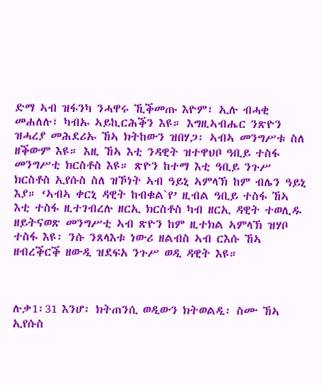ድማ ኣብ ዝፋንካ ንሓዋሩ ኺቕመጡ እዮም፣ ኢሉ ብሓቂ መሐለሉ፣ ካብኡ ኣይኪርሕቕን እዩ። እግዚኣብሔር ንጽዮን ዝሓረያ መሕደሪኡ ኸኣ ክትከውን ዝበሃጋ፡ ኣብኣ መንግሥቱ ስለ ዘቕውም እዩ። እዚ ኸኣ እቲ ንዳዊት ዝተዋህቦ ዓቢይ ተስፋ መንግሥቲ ክርስቶስ እዩ። ጽዮን ከተማ እቲ ዓቢይ ንጉሥ ክርስቶስ ኢየሱስ ስለ ዝኾነት ኣብ ዓይኒ ኣምላኽ ከም ብሌን ዓይኒ እያ። ‘ኣብኣ ቀርኒ ዳዊት ከብቁል`የ’ ዚብል ዓቢይ ተስፋ ኸኣ እቲ ተስፋ ዚተገብረሉ ዘርኢ ክርስቶስ ካብ ዘርኢ ዳዊት ተወሊዱ ዘይትናወጽ መንግሥቲ ኣብ ጽዮን ከም ዚተክል ኣምላኽ ዝሃቦ ተስፋ እዩ፡ ንሱ ንጸላእቱ ነውሪ ዘልብስ ኣብ ርእሱ ኸኣ ዘብረቕርቕ ዘውዲ ዝደፍአ ንጉሥ ወዲ ዳዊት እዩ።



ሉቃ1፡31 እንሆ፡ ክትጠንሲ ወዲውን ክትወልዲ፡ ስሙ ኸኣ ኢየሱስ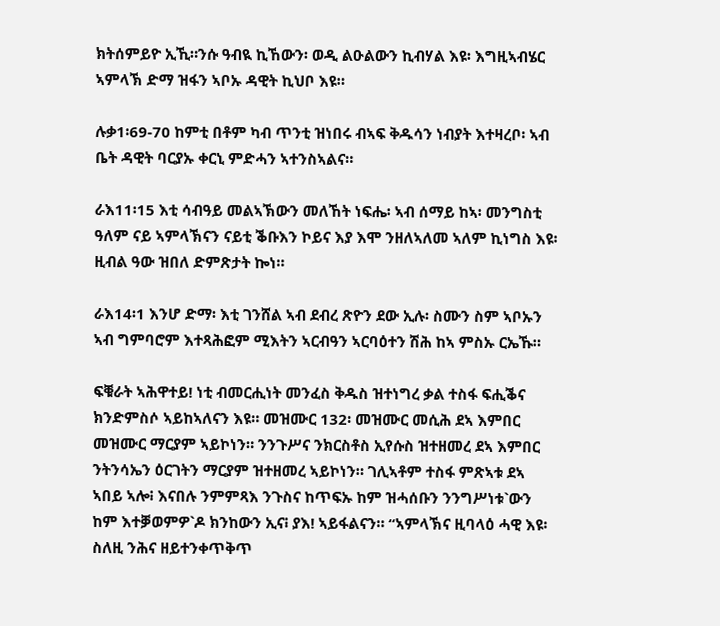ክትሰምይዮ ኢኺ።ንሱ ዓብዪ ኪኸውን፡ ወዲ ልዑልውን ኪብሃል እዩ፡ እግዚኣብሄር ኣምላኽ ድማ ዝፋን ኣቦኡ ዳዊት ኪህቦ እዩ።

ሉቃ1፡69-70 ከምቲ በቶም ካብ ጥንቲ ዝነበሩ ብኣፍ ቅዱሳን ነብያት እተዛረቦ፡ ኣብ ቤት ዳዊት ባርያኡ ቀርኒ ምድሓን ኣተንስኣልና።

ራእ11፡15 እቲ ሳብዓይ መልኣኽውን መለኸት ነፍሔ፡ ኣብ ሰማይ ከኣ፡ መንግስቲ ዓለም ናይ ኣምላኽናን ናይቲ ቕቡእን ኮይና እያ እሞ ንዘለኣለመ ኣለም ኪነግስ እዩ፡ ዚብል ዓው ዝበለ ድምጽታት ኰነ።

ራእ14፡1 እንሆ ድማ፡ እቲ ገንሸል ኣብ ደብረ ጽዮን ደው ኢሉ፡ ስሙን ስም ኣቦኡን ኣብ ግምባሮም እተጻሕፎም ሚእትን ኣርብዓን ኣርባዕተን ሽሕ ከኣ ምስኡ ርኤኹ።

ፍቑራት ኣሕዋተይ! ነቲ ብመርሒነት መንፈስ ቅዱስ ዝተነግረ ቃል ተስፋ ፍሒቕና ክንድምስሶ ኣይከኣለናን እዩ። መዝሙር 132፡ መዝሙር መሲሕ ደኣ እምበር መዝሙር ማርያም ኣይኮነን። ንንጉሥና ንክርስቶስ ኢየሱስ ዝተዘመረ ደኣ እምበር ንትንሳኤን ዕርገትን ማርያም ዝተዘመረ ኣይኮነን። ገሊኣቶም ተስፋ ምጽኣቱ ደኣ ኣበይ ኣሎ፧ እናበሉ ንምምጻእ ንጉስና ከጥፍኡ ከም ዝሓሰቡን ንንግሥነቱ`ውን ከም እተቓወምዎ`ዶ ክንከውን ኢና፧ ያእ! ኣይፋልናን። “ኣምላኽና ዚባላዕ ሓዊ እዩ፡ ስለዚ ንሕና ዘይተንቀጥቅጥ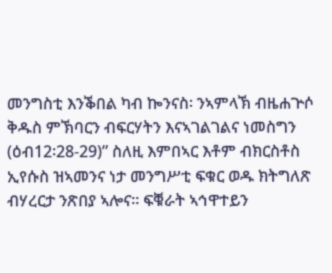መንግስቲ እንቕበል ካብ ኰንናስ፡ ንኣምላኽ ብዜሐጕሶ ቅዱስ ምኽባርን ብፍርሃትን እናኣገልገልና ነመስግን (ዕብ12፡28-29)” ስለዚ እምበኣር እቶም ብክርስቶስ ኢየሱስ ዝኣመንና ነታ መንግሥቲ ፍቁር ወዱ ክትግለጽ ብሃረርታ ንጽበያ ኣሎና። ፍቑራት ኣኅዋተይን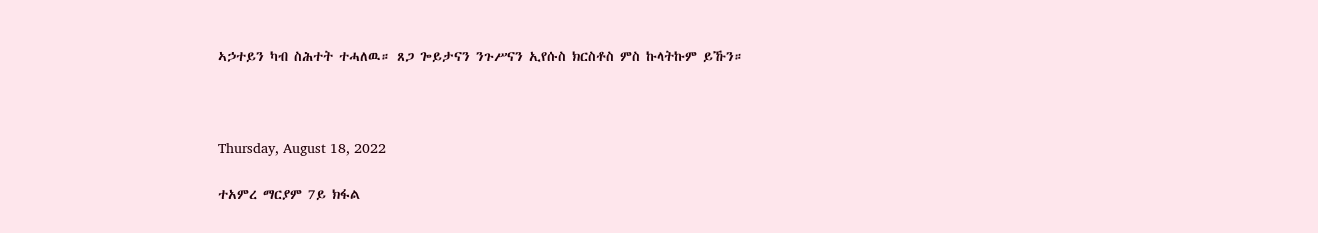ኣኃተይን ካብ ስሕተት ተሓለዉ። ጸጋ ጐይታናን ንጉሥናን ኢየሱስ ክርስቶስ ምስ ኩላትኩም ይኹን።



Thursday, August 18, 2022

ተአምረ ማርያም 7ይ ክፋል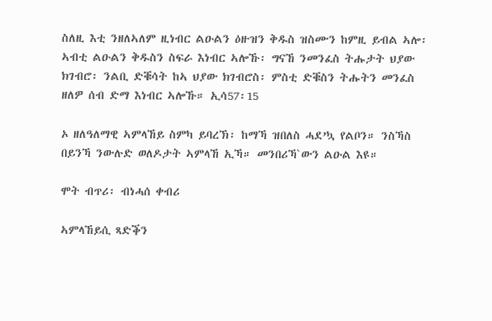ስለዚ እቲ ንዘለኣለም ዚነብር ልዑልን ዕዙዝን ቅዱስ ዝስሙን ከምዚ ይብል ኣሎ፡ ኣብቲ ልዑልን ቅዱስን ስፍራ እነብር ኣሎኹ፡ ግናኸ ንመንፈስ ትሑታት ህያው ክገብሮ፡ ንልቢ ድቑሳት ከኣ ህያው ክገብሮስ፡ ምስቲ ድቑስን ትሑትን መንፈስ ዘለዎ ሰብ ድማ እነብር ኣሎኹ። ኢሳ57፡15

ኦ ዘለዓለማዊ ኣምላኸይ ስምካ ይባረኽ፡ ከማኻ ዝበለስ ሓደ’ኳ የልቦን። ንስኻስ በይንኻ ንውሉድ ወለዶታት ኣምላኸ ኢኻ። መንበሪኻ`ውን ልዑል እዩ።

ሞት ብጥሪ፡ ብነሓሰ ቀብሪ

ኣምላኸይሲ ጻድቕን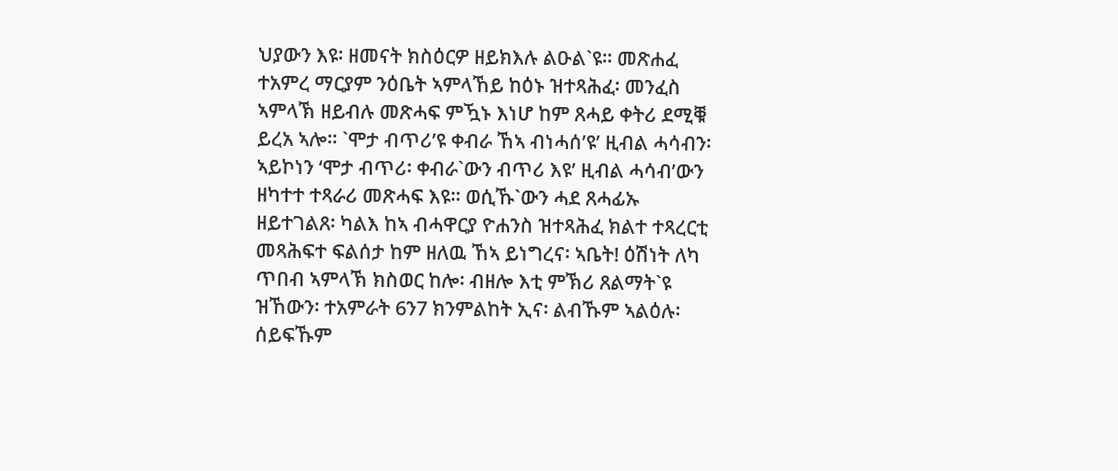ህያውን እዩ፡ ዘመናት ክስዕርዎ ዘይክእሉ ልዑል`ዩ። መጽሐፈ ተአምረ ማርያም ንዕቤት ኣምላኸይ ከዕኑ ዝተጻሕፈ፡ መንፈስ ኣምላኽ ዘይብሉ መጽሓፍ ምዃኑ እነሆ ከም ጸሓይ ቀትሪ ደሚቑ ይረአ ኣሎ። `ሞታ ብጥሪ’ዩ ቀብራ ኸኣ ብነሓሰ’ዩ’ ዚብል ሓሳብን፡ ኣይኮነን ‘ሞታ ብጥሪ፡ ቀብራ`ውን ብጥሪ እዩ’ ዚብል ሓሳብ’ውን ዘካተተ ተጻራሪ መጽሓፍ እዩ። ወሲኹ`ውን ሓደ ጸሓፊኡ ዘይተገልጸ፡ ካልእ ከኣ ብሓዋርያ ዮሐንስ ዝተጻሕፈ ክልተ ተጻረርቲ መጻሕፍተ ፍልሰታ ከም ዘለዉ ኸኣ ይነግረና፡ ኣቤት! ዕሽነት ለካ ጥበብ ኣምላኽ ክስወር ከሎ፡ ብዘሎ እቲ ምኽሪ ጸልማት`ዩ ዝኸውን፡ ተአምራት 6ን7 ክንምልከት ኢና፡ ልብኹም ኣልዕሉ፡ ሰይፍኹም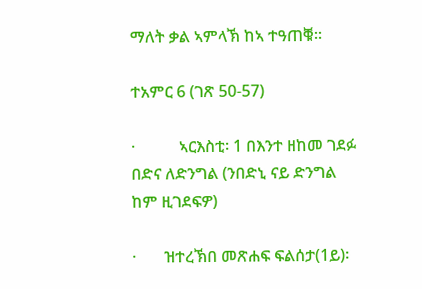ማለት ቃል ኣምላኽ ከኣ ተዓጠቑ።

ተአምር 6 (ገጽ 50-57)

·           ኣርእስቲ፡ 1 በእንተ ዘከመ ገደፉ በድና ለድንግል (ንበድኒ ናይ ድንግል ከም ዚገደፍዎ)

·       ዝተረኽበ መጽሐፍ ፍልሰታ(1ይ)፡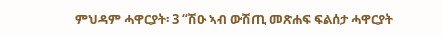ምህዳም ሓዋርያት፡ 3 “ሽዑ ኣብ ውሽጢ መጽሐፍ ፍልሰታ ሓዋርያት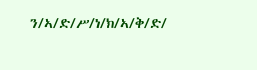ን/ኣ/ድ/ሥ/ነ/ክ/ኣ/ቅ/ድ/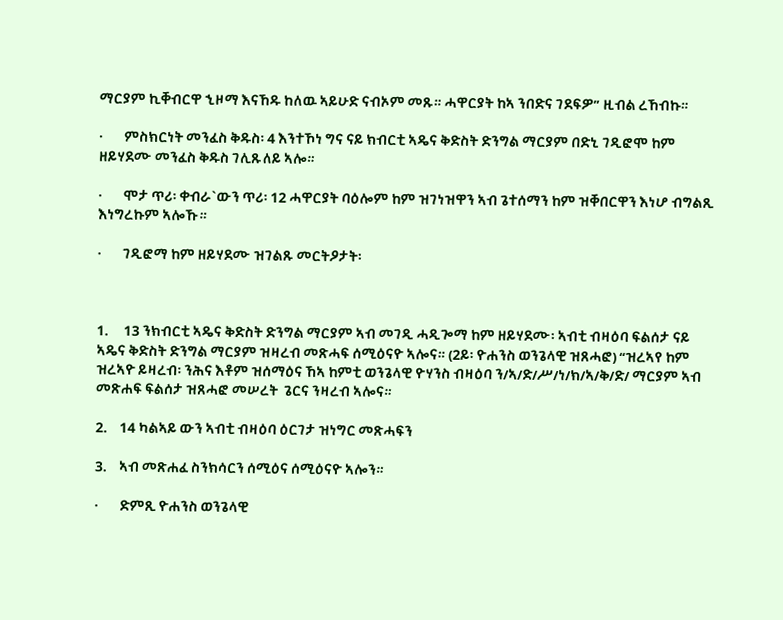ማርያም ኪቐብርዋ ኂዞማ እናኸዱ ከለዉ ኣይሁድ ናብኦም መጹ። ሓዋርያት ከኣ ንበድና ገደፍዎ” ዚብል ረኸብኩ።

·       ምስክርነት መንፈስ ቅዱስ፡ 4 እንተኾነ ግና ናይ ክብርቲ ኣዴና ቅድስት ድንግል ማርያም በድኒ ገዲፎሞ ከም ዘይሃደሙ መንፈስ ቅዱስ ገሊጹለይ ኣሎ።

·       ሞታ ጥሪ፡ ቀብራ`ውን ጥሪ፡ 12 ሓዋርያት ባዕሎም ከም ዝገነዝዋን ኣብ ጌተሰማን ከም ዝቐበርዋን እነሆ ብግልጺ እነግረኩም ኣሎኹ።

·       ገዲፎማ ከም ዘይሃደሙ ዝገልጹ መርትዖታት፡



1.     13 ንክብርቲ ኣዴና ቅድስት ድንግል ማርያም ኣብ መገዲ ሓዲጐማ ከም ዘይሃደሙ፡ ኣብቲ ብዛዕባ ፍልሰታ ናይ ኣዴና ቅድስት ድንግል ማርያም ዝዛረብ መጽሓፍ ሰሚዕናዮ ኣሎና። (2ይ፡ ዮሐንስ ወንጌላዊ ዝጸሓፎ) “ዝረኣየ ከም ዝረኣዮ ይዛረብ፡ ንሕና እቶም ዝሰማዕና ኸኣ ከምቲ ወንጌላዊ ዮሃንስ ብዛዕባ ን/ኣ/ድ/ሥ/ነ/ክ/ኣ/ቅ/ድ/ ማርያም ኣብ መጽሐፍ ፍልሰታ ዝጸሓፎ መሠረት  ጌርና ንዛረብ ኣሎና።

2.    14 ካልኣይ ውን ኣብቲ ብዛዕባ ዕርገታ ዝነግር መጽሓፍን

3.    ኣብ መጽሐፈ ስንክሳርን ሰሚዕና ሰሚዕናዮ ኣሎን።

·       ድምጺ ዮሐንስ ወንጌላዊ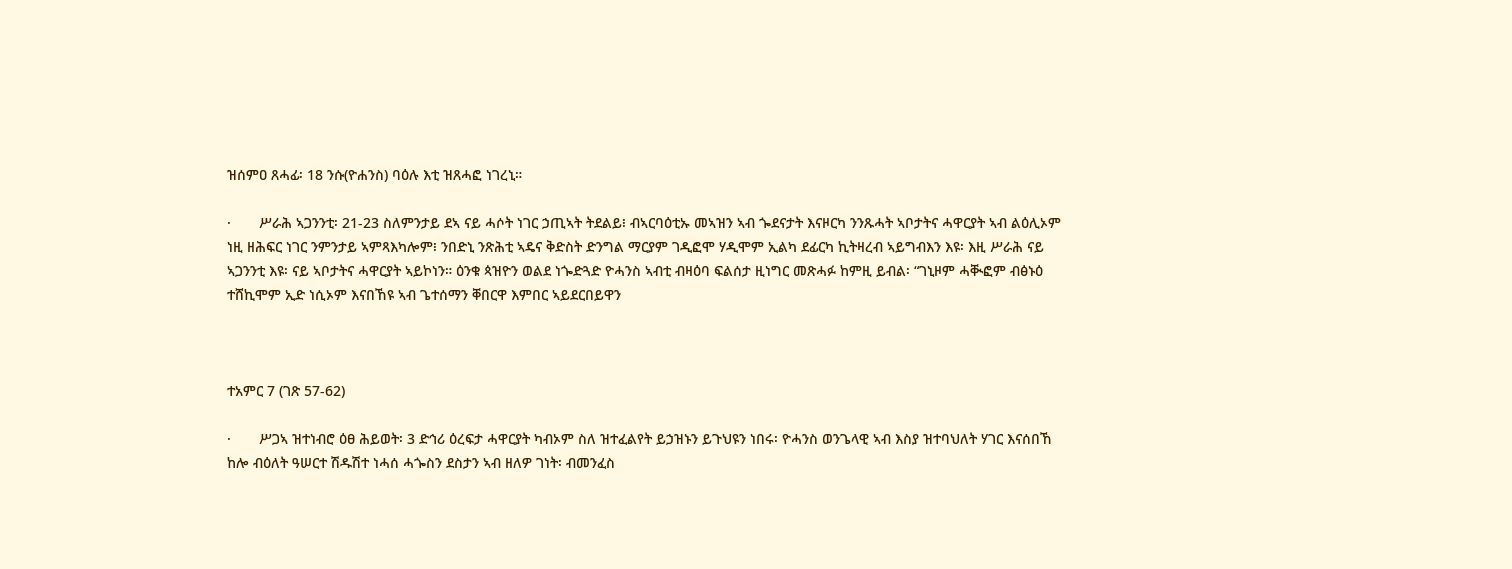ዝሰምዐ ጸሓፊ፡ 18 ንሱ(ዮሐንስ) ባዕሉ እቲ ዝጸሓፎ ነገረኒ።

·       ሥራሕ ኣጋንንቲ፡ 21-23 ስለምንታይ ደኣ ናይ ሓሶት ነገር ኃጢኣት ትደልይ፧ ብኣርባዕቲኡ መኣዝን ኣብ ጐደናታት እናዞርካ ንንጹሓት ኣቦታትና ሓዋርያት ኣብ ልዕሊኦም ነዚ ዘሕፍር ነገር ንምንታይ ኣምጻእካሎም፧ ንበድኒ ንጽሕቲ ኣዴና ቅድስት ድንግል ማርያም ገዲፎሞ ሃዲሞም ኢልካ ደፊርካ ኪትዛረብ ኣይግብእን እዩ፡ እዚ ሥራሕ ናይ ኣጋንንቲ እዩ፡ ናይ ኣቦታትና ሓዋርያት ኣይኮነን። ዕንቁ ጳዝዮን ወልደ ነጐድጓድ ዮሓንስ ኣብቲ ብዛዕባ ፍልሰታ ዚነግር መጽሓፉ ከምዚ ይብል፡ “ገኒዞም ሓቚፎም ብፅኑዕ ተሸኪሞም ኢድ ነሲኦም እናበኸዩ ኣብ ጌተሰማን ቐበርዋ እምበር ኣይደርበይዋን



ተአምር 7 (ገጽ 57-62)

·       ሥጋኣ ዝተነብሮ ዕፀ ሕይወት፡ 3 ድኅሪ ዕረፍታ ሓዋርያት ካብኦም ስለ ዝተፈልየት ይኃዝኑን ይጉህዩን ነበሩ፡ ዮሓንስ ወንጌላዊ ኣብ እስያ ዝተባህለት ሃገር እናሰበኸ ከሎ ብዕለት ዓሠርተ ሽዱሽተ ነሓሰ ሓጐስን ደስታን ኣብ ዘለዎ ገነት፡ ብመንፈስ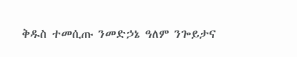ቅዱስ ተመሲጡ ንመድኃኔ ዓለም ንጐይታና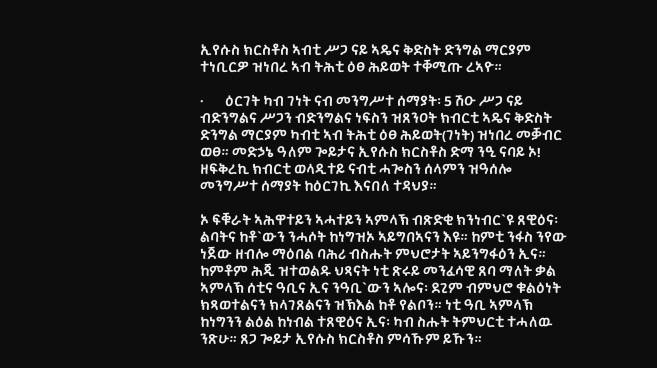ኢየሱስ ክርስቶስ ኣብቲ ሥጋ ናይ ኣዴና ቅድስት ድንግል ማርያም ተነቢርዎ ዝነበረ ኣብ ትሕቲ ዕፀ ሕይወት ተቐሚጡ ረኣዮ።

·       ዕርገት ካብ ገነት ናብ መንግሥተ ሰማያት፡ 5 ሽዑ ሥጋ ናይ ብድንግልና ሥጋን ብድንግልና ነፍስን ዝጸንዐት ክብርቲ ኣዴና ቅድስት ድንግል ማርያም ካብቲ ኣብ ትሕቲ ዕፀ ሕይወት(ገነት) ዝነበረ መቓብር ወፀ። መድኃኔ ዓለም ጐይታና ኢየሱስ ክርስቶስ ድማ ንዒ ናባይ ኦ! ዘፍቅረኪ ክብርቲ ወላዲተይ ናብቲ ሓጐስን ሰላምን ዝዓሰሎ መንግሥተ ሰማያት ከዕርገኪ እናበለ ተዳህያ።

ኦ ፍቑራት ኣሕዋተይን ኣሓተይን ኣምላኽ ብጽድቂ ክንነብር`ዩ ጸዊዕና፡ ልባትና ከቶ`ውን ንሓሶት ከነግዝኦ ኣይግበኣናን እዩ። ከምቲ ንፋስ ንየው ነጀው ዘብሎ ማዕበል ባሕሪ ብስሑት ምህሮታት ኣይንግፋዕን ኢና። ከምቶም ሕጂ ዝተወልዱ ህጻናት ነቲ ጽሩይ መንፈሳዊ ጸባ ማለት ቃል ኣምላኽ ሰቲና ዓቢና ኢና ንዓቢ`ውን ኣሎና፡ ደጊም ብምህሮ ቁልዕነት ክጻወተልናን ክላገጸልናን ዝኽእል ከቶ የልቦን። ነቲ ዓቢ ኣምላኽ ከነግንን ልዕል ከነብል ተጸዊዕና ኢና፡ ካብ ስሑት ትምህርቲ ተሓለዉ ንጽሁ። ጸጋ ጐይታ ኢየሱስ ክርስቶስ ምሳኹም ይኹን።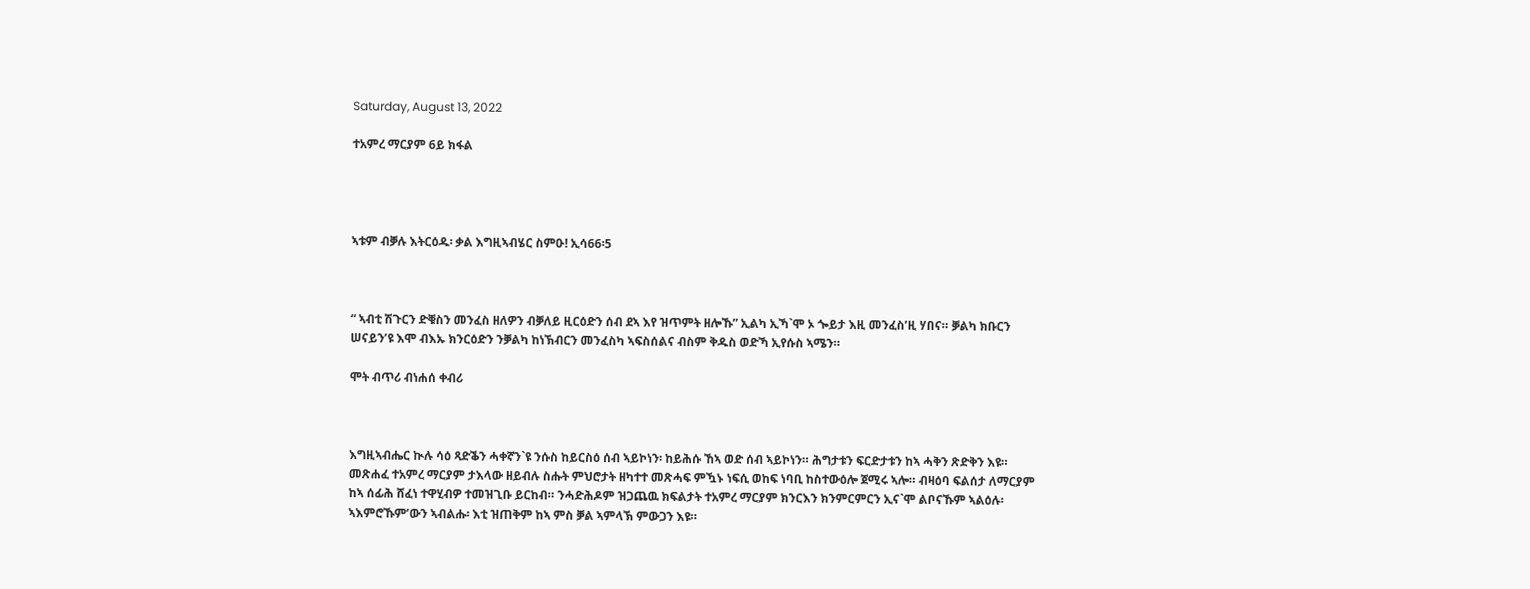Saturday, August 13, 2022

ተአምረ ማርያም 6ይ ክፋል




ኣቱም ብቓሉ እትርዕዱ፡ ቃል እግዚኣብሄር ስምዑ! ኢሳ66፡5



“ ኣብቲ ሽጉርን ድቑስን መንፈስ ዘለዎን ብቓለይ ዚርዕድን ሰብ ደኣ እየ ዝጥምት ዘሎኹ” ኢልካ ኢኻ`ሞ ኦ ጐይታ እዚ መንፈስ’ዚ ሃበና። ቓልካ ክቡርን ሠናይን’ዩ እሞ ብእኡ ክንርዕድን ንቓልካ ከነኽብርን መንፈስካ ኣፍስሰልና ብስም ቅዱስ ወድኻ ኢየሱስ ኣሜን።

ሞት ብጥሪ ብነሐሰ ቀብሪ



እግዚኣብሔር ኲሉ ሳዕ ጻድቕን ሓቀኛን`ዩ ንሱስ ከይርስዕ ሰብ ኣይኮነን፡ ከይሕሱ ኸኣ ወድ ሰብ ኣይኮነን። ሕግታቱን ፍርድታቱን ከኣ ሓቅን ጽድቅን እዩ። መጽሐፈ ተአምረ ማርያም ታእላው ዘይብሉ ስሑት ምህሮታት ዘካተተ መጽሓፍ ምዃኑ ነፍሲ ወከፍ ነባቢ ከስተውዕሎ ጀሚሩ ኣሎ። ብዛዕባ ፍልሰታ ለማርያም ከኣ ሰፊሕ ሸፈነ ተዋሂብዎ ተመዝጊቡ ይርከብ። ንሓድሕዶም ዝጋጨዉ ክፍልታት ተአምረ ማርያም ክንርእን ክንምርምርን ኢና`ሞ ልቦናኹም ኣልዕሉ፡ ኣእምሮኹም’ውን ኣብልሑ፡ እቲ ዝጠቅም ከኣ ምስ ቓል ኣምላኽ ምውጋን እዩ።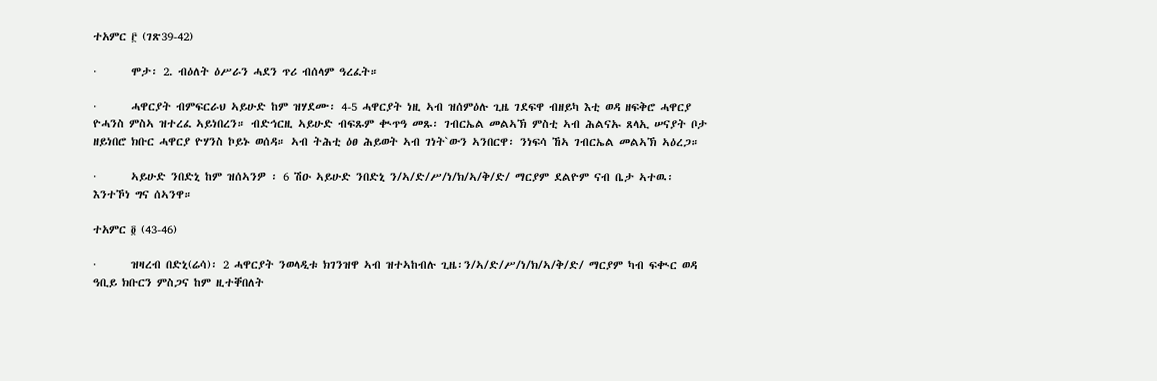ተአምር ፫ (ገጽ39-42)

·       ሞታ፡ 2. ብዕለት ዕሥራን ሓደን ጥሪ ብሰላም ዓረፈት።

·       ሓዋርያት ብምፍርራህ ኣይሁድ ከም ዝሃደሙ፡ 4-5 ሓዋርያት ነዚ ኣብ ዝሰምዕሉ ጊዜ ገደፍዋ ብዘይካ እቲ ወዳ ዘፍቅሮ ሓዋርያ ዮሓንስ ምስኣ ዝተረፈ ኣይነበረን። ብድኅርዚ ኣይሁድ ብፍጹም ቊጥዓ መጹ፡ ገብርኤል መልኣኽ ምስቲ ኣብ ሕልናኡ ጸላኢ ሠናያት ቦታ ዘይነበሮ ክቡር ሓዋርያ ዮሃንስ ኮይኑ ወሰዳ። ኣብ ትሕቲ ዕፀ ሕይወት ኣብ ገነት`ውን ኣንበርዋ፡ ንነፍሳ ኸኣ ገብርኤል መልኣኽ ኣዕረጋ።

·       ኣይሁድ ንበድኒ ከም ዝሰኣንዎ ፡ 6 ሽዑ ኣይሁድ ንበድኒ ን/ኣ/ድ/ሥ/ነ/ክ/ኣ/ቅ/ድ/ ማርያም ደልዮም ናብ ቤታ ኣተዉ፡ እንተኾነ ግና ሰኣንዋ።

ተአምር ፬ (43-46)

·       ዝዛረብ በድኒ(ሬሳ)፡ 2 ሓዋርያት ንወላዲቱ ክገንዝዋ ኣብ ዝተኣከብሉ ጊዜ፡ን/ኣ/ድ/ሥ/ነ/ክ/ኣ/ቅ/ድ/ ማርያም ካብ ፍቊር ወዳ ዓቢይ ክቡርን ምስጋና ከም ዚተቐበለት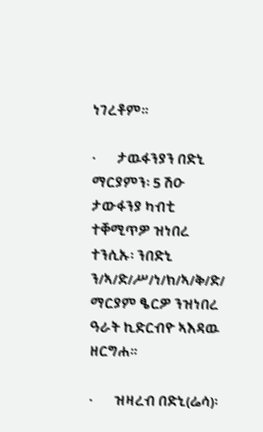ነገረቶም።

·       ታዉፋንያን በድኒ ማርያምን፡ 5 ሽዑ ታውፋንያ ካብቲ ተቐሚጥዎ ዝነበረ ተንሲኡ፡ ንበድኒ ን/ኣ/ድ/ሥ/ነ/ክ/ኣ/ቅ/ድ/ ማርያም ፄርዎ ንዝነበረ ዓራት ኪድርብዮ ኣእዳዉ ዘርግሐ።

·       ዝዛረብ በድኒ(ሬሳ)፡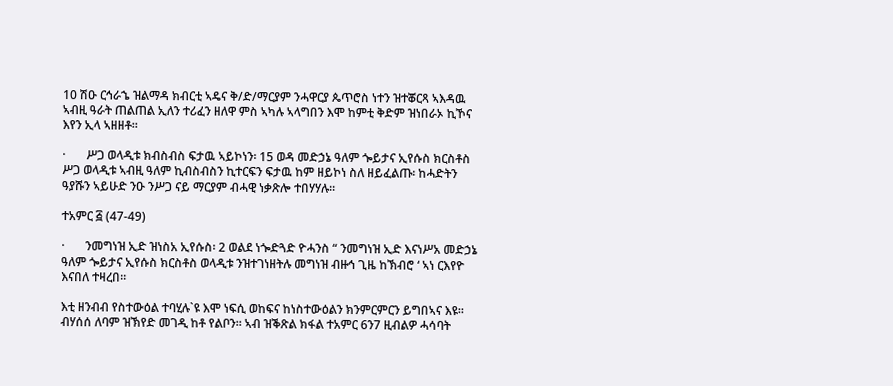10 ሽዑ ርኅራኄ ዝልማዳ ክብርቲ ኣዴና ቅ/ድ/ማርያም ንሓዋርያ ጴጥሮስ ነተን ዝተቖርጻ ኣእዳዉ ኣብዚ ዓራት ጠልጠል ኢለን ተሪፈን ዘለዋ ምስ ኣካሉ ኣላግበን እሞ ከምቲ ቅድም ዝነበራኦ ኪኾና እየን ኢላ ኣዘዘቶ።

·       ሥጋ ወላዲቱ ክብስብስ ፍታዉ ኣይኮነን፡ 15 ወዳ መድኃኔ ዓለም ጐይታና ኢየሱስ ክርስቶስ ሥጋ ወላዲቱ ኣብዚ ዓለም ኪብስብስን ኪተርፍን ፍታዉ ከም ዘይኮነ ስለ ዘይፈልጡ፡ ከሓድትን ዓያሹን ኣይሁድ ንዑ ንሥጋ ናይ ማርያም ብሓዊ ነቃጽሎ ተበሃሃሉ።

ተአምር ፭ (47-49)

·       ንመግነዝ ኢድ ዝነስአ ኢየሱስ፡ 2 ወልደ ነጐድጓድ ዮሓንስ “ ንመግነዝ ኢድ እናነሥአ መድኃኔ ዓለም ጐይታና ኢየሱስ ክርስቶስ ወላዲቱ ንዝተገነዘትሉ መግነዝ ብዙኅ ጊዜ ከኽብሮ ‘ ኣነ ርእየዮ እናበለ ተዛረበ።

እቲ ዘንብብ የስተውዕል ተባሂሉ`ዩ እሞ ነፍሲ ወከፍና ከነስተውዕልን ክንምርምርን ይግበኣና እዩ። ብሃሰሰ ለባም ዝኽየድ መገዲ ከቶ የልቦን። ኣብ ዝቕጽል ክፋል ተአምር 6ን7 ዚብልዎ ሓሳባት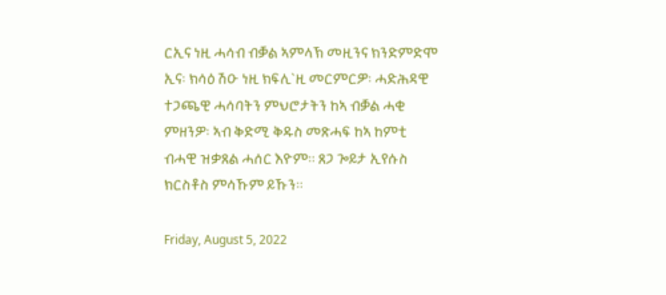ርኢና ነዚ ሓሳብ ብቓል ኣምላኽ መዚንና ክንድምድሞ ኢና፡ ክሳዕ ሽዑ ነዚ ክፍሊ`ዚ መርምርዎ፡ ሓድሕዳዊ ተጋጫዊ ሓሳባትን ምህሮታትን ከኣ ብቓል ሓቂ ምዘንዎ፡ ኣብ ቅድሚ ቅዱስ መጽሓፍ ከኣ ከምቲ ብሓዊ ዝቃጸል ሓሰር እዮም። ጸጋ ጐይታ ኢየሱስ ክርስቶስ ምሳኹም ይኹን።

Friday, August 5, 2022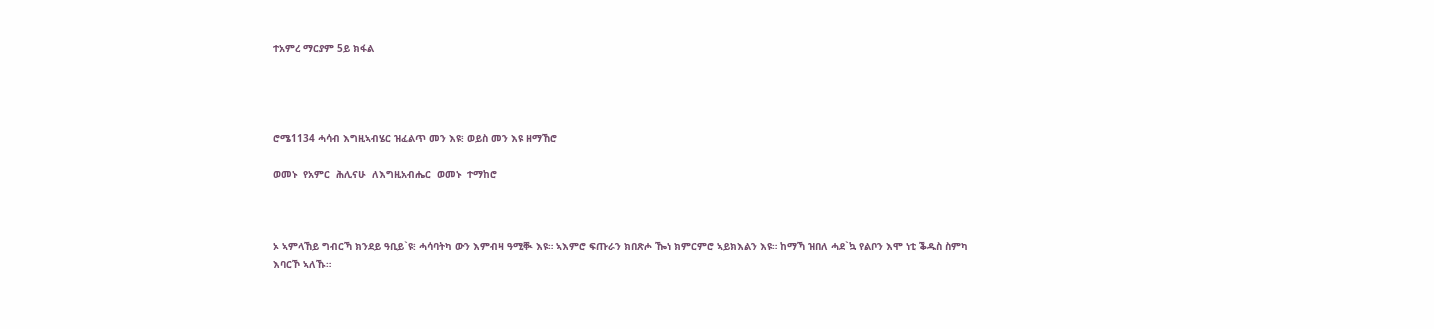ተአምረ ማርያም 5ይ ክፋል




ሮሜ1134 ሓሳብ እግዚኣብሄር ዝፈልጥ መን እዩ፧ ወይስ መን እዩ ዘማኸሮ

ወመኑ  የአምር  ሕሊናሁ  ለእግዚአብሔር  ወመኑ  ተማከሮ



ኦ ኣምላኸይ ግብርኻ ክንደይ ዓቢይ`ዩ፧ ሓሳባትካ ውን እምብዛ ዓሚቚ እዩ። ኣእምሮ ፍጡራን ክበጽሖ ዀነ ክምርምሮ ኣይክእልን እዩ። ከማኻ ዝበለ ሓደ`ኳ የልቦን እሞ ነቲ ቕዱስ ስምካ እባርኾ ኣለኹ።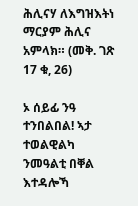ሕሊናሃ ለእግዝእትነ ማርያም ሕሊና አምላክ። (መቅ. ገጽ 17 ቁ, 26)

ኦ ሰይፊ ንዓ ተንበልበል! ኣታ ተወልዊልካ ንመዓልቲ በቐል እተዳሎኻ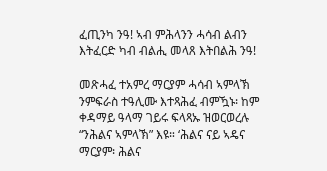ፈጢንካ ንዓ! ኣብ ምሕላንን ሓሳብ ልብን እትፈርድ ካብ ብልሒ መላጸ እትበልሕ ንዓ!

መጽሓፈ ተአምረ ማርያም ሓሳብ ኣምላኽ ንምፍራስ ተዓሊሙ እተጻሕፈ ብምዃኑ፡ ከም ቀዳማይ ዓላማ ገይሩ ፍላጻኡ ዝወርወረሉ “ንሕልና ኣምላኽ” እዩ። ‘ሕልና ናይ ኣዴና ማርያም፡ ሕልና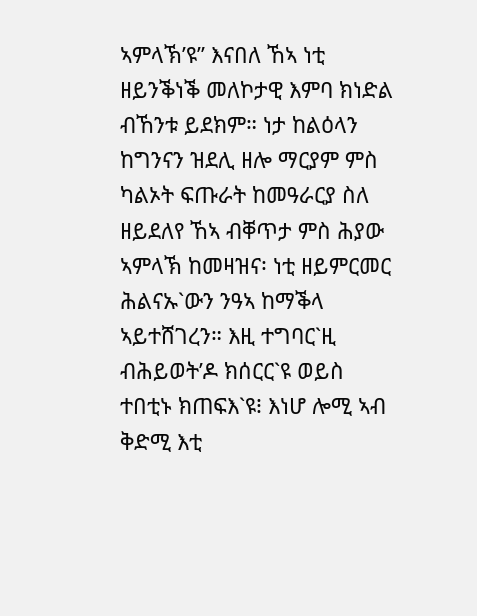ኣምላኽ’ዩ” እናበለ ኸኣ ነቲ ዘይንቕነቕ መለኮታዊ እምባ ክነድል ብኸንቱ ይደክም። ነታ ከልዕላን ከግንናን ዝደሊ ዘሎ ማርያም ምስ ካልኦት ፍጡራት ከመዓራርያ ስለ ዘይደለየ ኸኣ ብቐጥታ ምስ ሕያው ኣምላኽ ከመዛዝና፡ ነቲ ዘይምርመር ሕልናኡ`ውን ንዓኣ ከማቕላ ኣይተሸገረን። እዚ ተግባር`ዚ ብሕይወት’ዶ ክሰርር`ዩ ወይስ ተበቲኑ ክጠፍእ`ዩ፧ እነሆ ሎሚ ኣብ ቅድሚ እቲ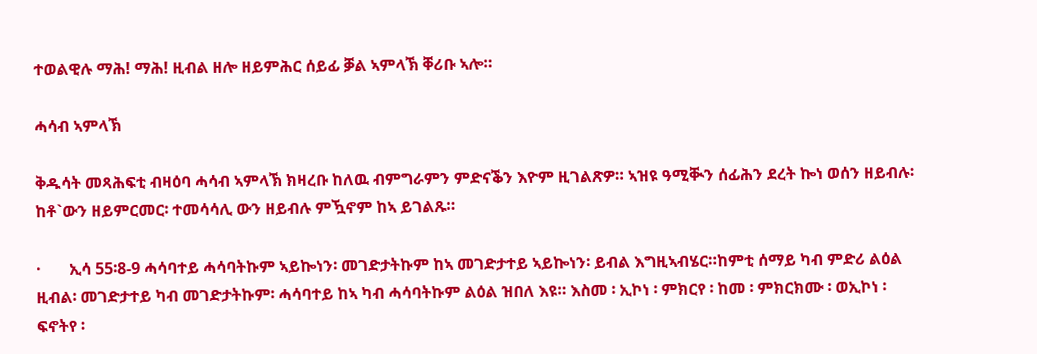ተወልዊሉ ማሕ! ማሕ! ዚብል ዘሎ ዘይምሕር ሰይፊ ቓል ኣምላኽ ቐሪቡ ኣሎ።

ሓሳብ ኣምላኽ

ቅዱሳት መጻሕፍቲ ብዛዕባ ሓሳብ ኣምላኽ ክዛረቡ ከለዉ ብምግራምን ምድናቕን እዮም ዚገልጽዎ። ኣዝዩ ዓሚቚን ሰፊሕን ደረት ኰነ ወሰን ዘይብሉ፡ ከቶ`ውን ዘይምርመር፡ ተመሳሳሊ ውን ዘይብሉ ምዃኖም ከኣ ይገልጹ።

·       ኢሳ 55፡8-9 ሓሳባተይ ሓሳባትኩም ኣይኰነን፡ መገድታትኩም ከኣ መገድታተይ ኣይኰነን፡ ይብል እግዚኣብሄር።ከምቲ ሰማይ ካብ ምድሪ ልዕል ዚብል፡ መገድታተይ ካብ መገድታትኩም፡ ሓሳባተይ ከኣ ካብ ሓሳባትኩም ልዕል ዝበለ እዩ። እስመ ፡ ኢኮነ ፡ ምክርየ ፡ ከመ ፡ ምክርክሙ ፡ ወኢኮነ ፡ ፍኖትየ ፡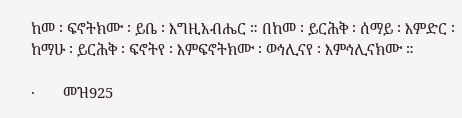ከመ ፡ ፍኖትክሙ ፡ ይቤ ፡ እግዚአብሔር ። በከመ ፡ ይርሕቅ ፡ ሰማይ ፡ እምድር ፡ ከማሁ ፡ ይርሕቅ ፡ ፍኖትየ ፡ እምፍኖትክሙ ፡ ወኅሊናየ ፡ እምኅሊናክሙ ።

·       መዝ925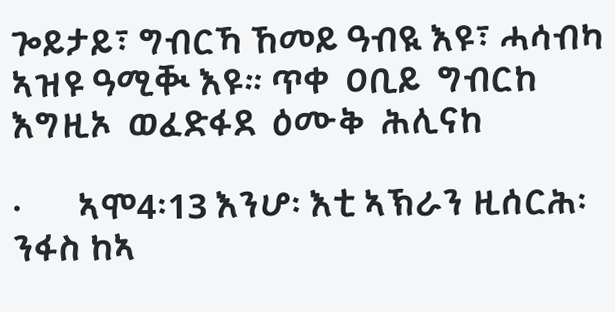ጐይታይ፣ ግብርኻ ኸመይ ዓብዪ እዩ፣ ሓሳብካ ኣዝዩ ዓሚቚ እዩ። ጥቀ  ዐቢይ  ግብርከ  እግዚኦ  ወፈድፋደ  ዕሙቅ  ሕሊናከ

·       ኣሞ4፡13 እንሆ፡ እቲ ኣኽራን ዚሰርሕ፡ ንፋስ ከኣ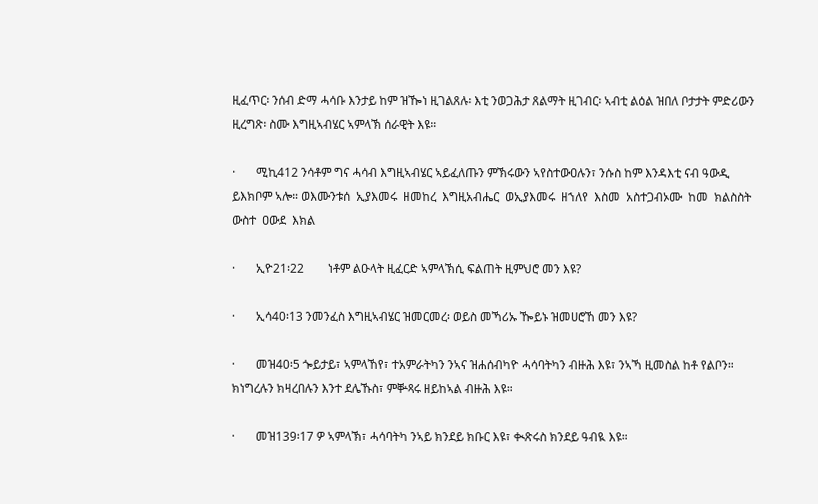ዚፈጥር፡ ንሰብ ድማ ሓሳቡ እንታይ ከም ዝዀነ ዚገልጸሉ፡ እቲ ንወጋሕታ ጸልማት ዚገብር፡ ኣብቲ ልዕል ዝበለ ቦታታት ምድሪውን ዚረግጽ፡ ስሙ እግዚኣብሄር ኣምላኽ ሰራዊት እዩ።

·       ሚኪ412 ንሳቶም ግና ሓሳብ እግዚኣብሄር ኣይፈለጡን ምኽሩውን ኣየስተውዐሉን፣ ንሱስ ከም እንዳእቲ ናብ ዓውዲ ይእክቦም ኣሎ። ወእሙንቱሰ  ኢያእመሩ  ዘመከረ  እግዚአብሔር  ወኢያእመሩ  ዘኀለየ  እስመ  አስተጋብኦሙ  ከመ  ክልስስት  ውስተ  ዐውደ  እክል

·       ኢዮ21፡22        ነቶም ልዑላት ዚፈርድ ኣምላኽሲ ፍልጠት ዚምህሮ መን እዩ?

·       ኢሳ40፡13 ንመንፈስ እግዚኣብሄር ዝመርመረ፡ ወይስ መኻሪኡ ዀይኑ ዝመሀሮኸ መን እዩ?

·       መዝ40፡5 ጐይታይ፣ ኣምላኸየ፣ ተአምራትካን ንኣና ዝሐሰብካዮ ሓሳባትካን ብዙሕ እዩ፣ ንኣኻ ዚመስል ከቶ የልቦን። ክነግረሉን ክዛረበሉን እንተ ደሌኹስ፣ ምቝጻሩ ዘይከኣል ብዙሕ እዩ።

·       መዝ139፡17 ዎ ኣምላኽ፣ ሓሳባትካ ንኣይ ክንደይ ክቡር እዩ፣ ቊጽሩስ ክንደይ ዓብዪ እዩ።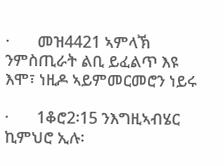·       መዝ4421 ኣምላኽ ንምስጢራት ልቢ ይፈልጥ እዩ እሞ፣ ነዚዶ ኣይምመርመሮን ነይሩ

·       1ቆሮ2፡15 ንእግዚኣብሄር ኪምህሮ ኢሉ፡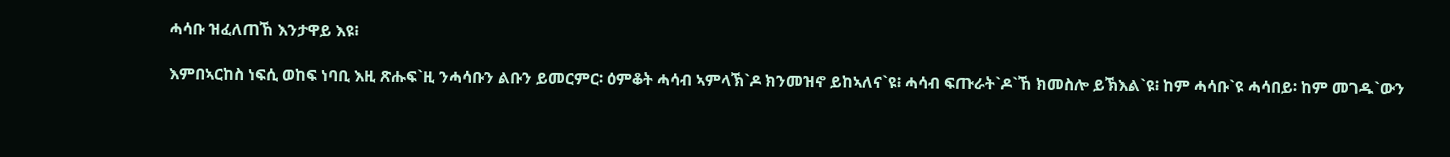ሓሳቡ ዝፈለጠኸ እንታዋይ እዩ፧

እምበኣርከስ ነፍሲ ወከፍ ነባቢ እዚ ጽሑፍ`ዚ ንሓሳቡን ልቡን ይመርምር፡ ዕምቆት ሓሳብ ኣምላኽ`ዶ ክንመዝኖ ይከኣለና`ዩ፧ ሓሳብ ፍጡራት`ዶ`ኸ ክመስሎ ይኽእል`ዩ፧ ከም ሓሳቡ`ዩ ሓሳበይ፡ ከም መገዱ`ውን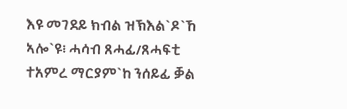እዩ መገደይ ክብል ዝኽእል`ዶ`ኸ ኣሎ`ዩ፧ ሓሳብ ጸሓፊ/ጸሓፍቲ ተአምረ ማርያም`ከ ንሰይፊ ቓል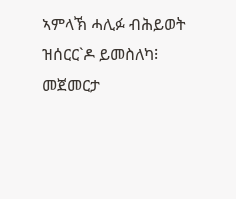ኣምላኽ ሓሊፉ ብሕይወት ዝሰርር`ዶ ይመስለካ፧ መጀመርታ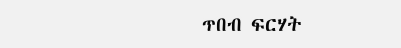ጥበብ ፍርሃት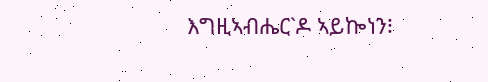እግዚኣብሔር`ዶ ኣይኰነን፧